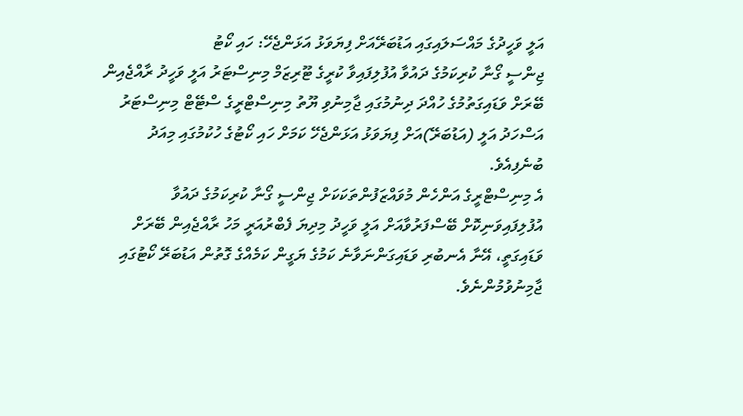އަލީ ވަހީދުގެ މައްސަލައިގައި އަޑުބަރޭއަށް ފިޔަވަޅު އަޅަންޖެހޭ: ހައި ކޯޓު
ޖިންސީ ގޯނާ ކުރިކަމުގެ ދައުވާ އުފުލިފައިވާ ކުރީގެ ޓޫރިޒަމް މިނިސްޓަރު އަލީ ވަހީދު ރާއްޖެއިން ބޭރަށް ވަޑައިގަތުމުގެ ހުއްދަ ދިނުމުގައި ޖާމިނުވި ޔޫތު މިނިސްޓްރީގެ ސްޓޭޓް މިނިސްޓަރު އަސްހަދު އަލީ (އަޑުބަރޭ)އަށް ފިޔަވަޅު އަޅަންޖެހޭ ކަމަށް ހައި ކޯޓުގެ ހުކުމުގައި މިއަދު ބުނެފިއެވެ.
އެ މިނިސްޓްރީގެ އަންހެން މުވައްޒަފުންތަކަކަށް ޖިންސީ ގޯނާ ކުރިކަމުގެ ދައުވާ އުފުލިފައިވަނިކޮށް ބޭސްފަރުވާއަށް އަލީ ވަހީދު މިދިޔަ ފެބްރުއަރީ މަހު ރާއްޖެއިން ބޭރަށް ވަޑައިގަތީ، އޭނާ އެނބުރި ވަޑައިގަންނަވާނެ ކަމުގެ ޔަގީން ކަމެއްގެ ގޮތުން އަޑުބަރޭ ކޯޓުގައި ޖާމިނުވުމުންނެވެ.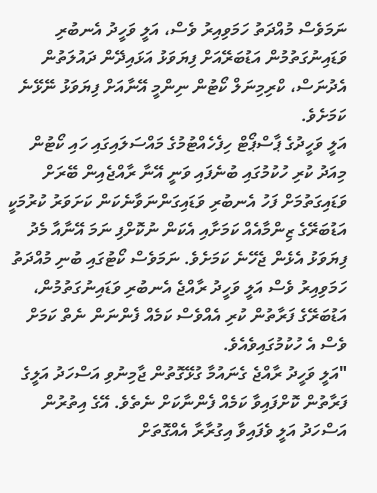ނަމަވެސް މުއްދަތު ހަމަވިއިރު ވެސް، އަލީ ވަހީދު އެނބުރި ވަޑައިނުގަތުމުން އަޑުބަރޭއަށް ފިޔަވަޅު އަޅައިދޭން ދައުލަތުން އެދުނަސް، ކްރިމިނަލް ކޯޓުން ނިންމީ އޭނާއަށް ފިޔަވަޅު ނޭޅޭނެ ކަމަށެވެ.
އަލީ ވަހީދުގެ ޕާސްޕޯޓް ހިފެހެއްޓުމުގެ މައްސަލައިގައި ހައި ކޯޓުން މިއަދު ކުރި ހުކުމުގައި ބުނެފައި ވަނީ އޭނާ ރާއްޖެއިން ބޭރަށް ވަޑައިގަތުމަށް ފަހު އެނބުރި ވަޑައިގަންނަވާނެކަން ކަށަވަރު ކުރުމަކީ އަޑުބަރޭގެ ޒިންމާއެއް ކަމަށާއި އެކަން ނުކޮށްފި ނަމަ އޭނާއާ މެދު ފިޔަވަޅު އެޅެން ޖެހޭނެ ކަމަށެވެ. ނަމަވެސް ކޯޓުގައި ބުނި މުއްދަތު ހަމަވިއިރު ވެސް އަލީ ވަހީދު ރާއްޖެ އެނބުރި ވަޑައިނުގަތުމުން، އަޑުބަރޭގެ ފަރާތުން ކުރި އެއްވެސް ކަމެއް ފެންނަން ނެތް ކަމަށް ވެސް އެ ހުކުމުގައިވެއެވެ.
"އަލީ ވަހީދު ރާއްޖެ ގެނައުމާ ގުޅޭގޮތުން ޖާމިނުވި އަސްހަދު އަލީގެ ފަރާތުން ކޮށްފައިވާ ކަމެއް ފެންނާކަށް ނެތެވެ. އޭގެ އިތުރުން އަސްހަދު އަލީ ވެފައިވާ އިގުރާރާ އެއްގޮތަށް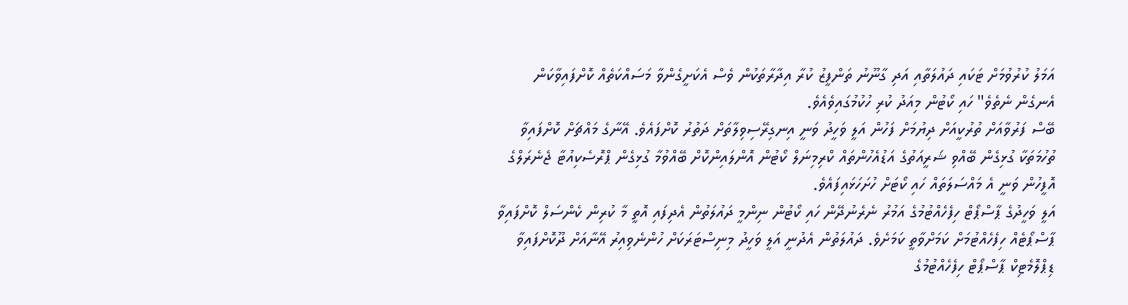އަމަލު ކުރުވުމަށް ޓަކައި ދައުލަތާއި އަދި ގާނޫނު ތަންފީޒު ކުރާ އިދާރާތަކުން ވެސް އެކަށީގެންވާ މަސައްކަތެއް ކޮށްފައިވާކަން އެނގެން ނެތެވެ" ހައި ކޯޓުން މިއަދު ކުރި ހުކުމުގައިވެއެވެ.
ބޭސް ފަރުވާއަށް ތުރުކީއަށް ދިޔުމަށް ފަހުން އަލީ ވަހީދު ވަނީ އިނގިރޭސިވިލާތަށް ދަތުރު ކޮށްފައެވެ. އޭނާގެ މައްޗަށް ކޮށްފައިވާ ތުހުމަތަކާ ގުޅިގެން ބޭއްވި ޝަރީއަތުގެ އަޑުއެހުންތައް ކްރިމިނަލް ކޯޓުން އޮންލައިންކޮށް ބޭއްވުމާ ގުޅިގެން ޕްރޮސެކިއުޓާ ޖެނެރަލްގެ އޮފީހުން ވަނީ އެ މައްސަލަތައް ހައި ކޯޓަށް ހުށަހަޅައިފައެވެ.
އަލީ ވަހީދުގެ ޕާސްޕޯޓް ހިފެހެއްޓުމުގެ އަމުރު ނެރެނުދޭން ހައި ކޯޓުން ނިންމީ ދައުލަތުން އެދިފައި އޮތީ މާ ކުރިން ކެންސަލް ކޮށްފައިވާ ޕާސްޕޯޓެއް ހިފެހެއްޓުމަށް ކަމަށްވާތީ ކަމަށެވެ. ދައުލަތުން އެދުނީ އަލީ ވަހީދު މިނިސްޓަރަކަށް ހުންނެވިއިރު އޭނާއަށް ދޫކޮށްފައިވާ ޑިޕްލޮމެޓިކް ޕާސްޕޯޓް ހިފެހެއްޓުމުގެ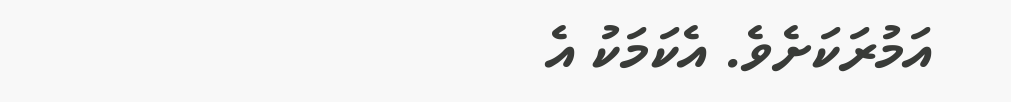އަމުރަކަށެވެ. އެކަމަކު އެ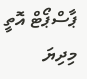ޕާސްޕޯޓް އޮތީ މިދިޔަ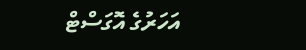އަހަރުގެ އޮގަސްޓް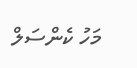މަހު ކެންސަލް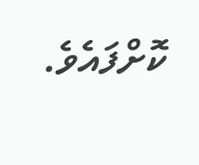ކޮށްފައެވެ.